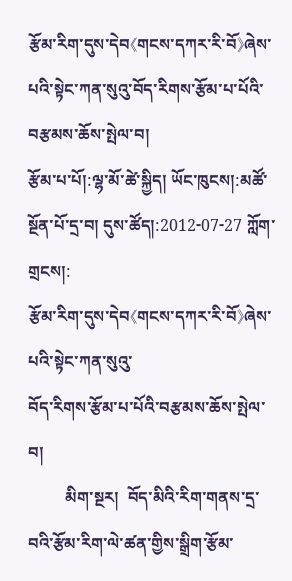རྩོམ་རིག་དུས་དེབ《གངས་དཀར་རི་བོ》ཞེས་པའི་སྟེང་ཀན་སུའུ་བོད་རིགས་རྩོམ་པ་པོའི་བརྩམས་ཆོས་སྤེལ་བ།
རྩོམ་པ་པོ།:ལྷ་མོ་ཚེ་སྐྱིད། ཡོང་ཁུངས།:མཚོ་སྔོན་པོ་དྲ་བ། དུས་ཚོད།:2012-07-27 ཀློག་གྲངས།:
རྩོམ་རིག་དུས་དེབ《གངས་དཀར་རི་བོ》ཞེས་པའི་སྟེང་ཀན་སུའུ་
བོད་རིགས་རྩོམ་པ་པོའི་བརྩམས་ཆོས་སྤེལ་བ།
         མིག་སྔར།  བོད་མིའི་རིག་གནས་དྲ་བའི་རྩོམ་རིག་ལེ་ཚན་གྱིས་སྒྲིག་རྩོམ་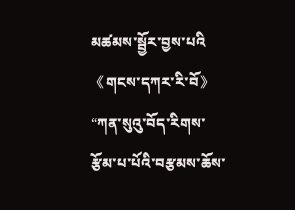མཚམས་སྦྱོར་བྱས་པའི《གངས་དཀར་རི་བོ》“ཀན་སུའུ་བོད་རིགས་རྩོམ་པ་པོའི་བརྩམས་ཆོས་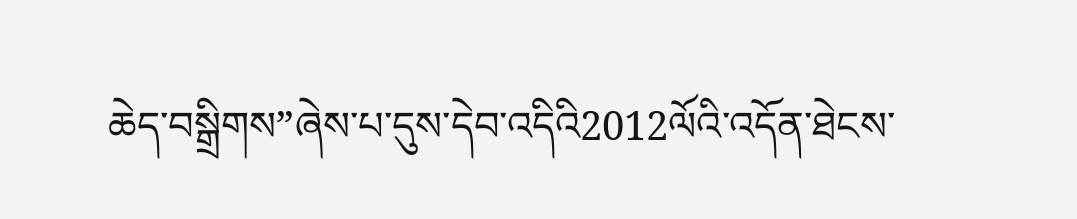ཆེད་བསྒྲིགས”ཞེས་པ་དུས་དེབ་འདིའི2012ལོའི་འདོན་ཐེངས་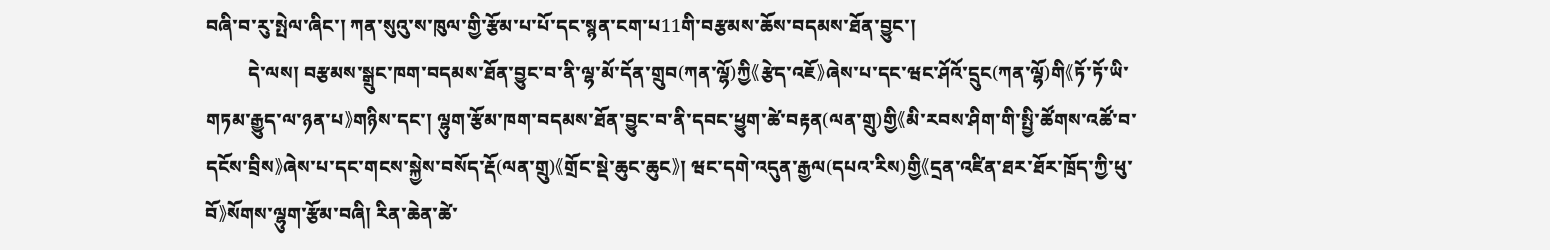བཞི་བ་རུ་སྤེལ་ཞིང་། ཀན་སུའུ་ས་ཁུལ་གྱི་རྩོམ་པ་པོ་དང་སྙན་ངག་པ11གི་བརྩམས་ཆོས་བདམས་ཐོན་བྱུང་།
         དེ་ལས། བརྩམས་སྒྲུང་ཁག་བདམས་ཐོན་བྱུང་བ་ནི་ལྷ་མོ་དོན་གྲུབ(ཀན་ལྷོ)ཀྱི《རྩེད་འཇོ》ཞེས་པ་དང་ཝང་ཤོའོ་དྲུང(ཀན་ལྷོ)གི《ཏོ་ཏོ་ཡི་གཏམ་རྒྱུད་ལ་ཉན་པ》གཉིས་དང་། ལྷུག་རྩོམ་ཁག་བདམས་ཐོན་བྱུང་བ་ནི་དབང་ཕྱུག་ཚེ་བརྟན(ལན་གྲུ)གྱི《མི་རབས་ཤིག་གི་སྤྱི་ཚོགས་འཚོ་བ་དངོས་བྲིས》ཞེས་པ་དང་གངས་སྐྱེས་བསོད་རྡོ(ལན་གྲུ)《གྲོང་སྡེ་ཆུང་ཆུང》། ཝང་དགེ་འདུན་རྒྱལ(དཔའ་རིས)གྱི《དྲན་འཛིན་ཐར་ཐོར་ཁྲོད་ཀྱི་ཕུ་བོ》སོགས་ལྷུག་རྩོམ་བཞི། རིན་ཆེན་ཚེ་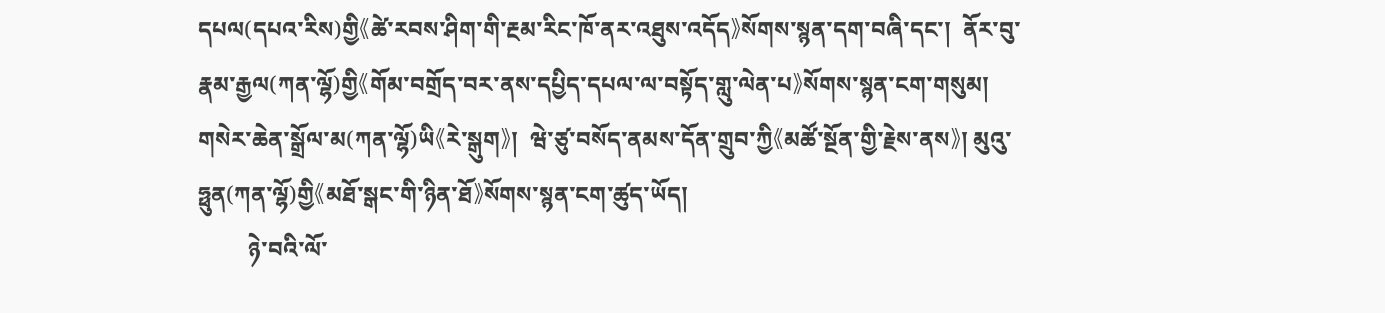དཔལ(དཔའ་རིས)གྱི《ཚེ་རབས་ཤིག་གི་རྔམ་རིང་ཁོ་ནར་འཐུས་འདོད》སོགས་སྙན་དག་བཞི་དང་།  ནོར་བུ་རྣམ་རྒྱལ(ཀན་ལྷོ)གྱི《གོམ་བགྲོད་བར་ནས་དཔྱིད་དཔལ་ལ་བསྟོད་གླུ་ལེན་པ》སོགས་སྙན་ངག་གསུམ།  གསེར་ཆེན་སྒྲོལ་མ(ཀན་ལྷོ)ཡི《རེ་སྒུག》།  ཝེ་ཙུ་བསོད་ནམས་དོན་གྲུབ་ཀྱི《མཚོ་སྔོན་གྱི་རྗེས་ནས》། མུའུ་ཧྥུན(ཀན་ལྷོ)གྱི《མཐོ་སྒང་གི་ཉིན་ཐོ》སོགས་སྙན་ངག་ཚུད་ཡོད།
         ཉེ་བའི་ལོ་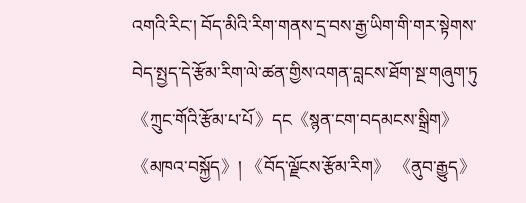འགའི་རིང་། བོད་མིའི་རིག་གནས་དྲ་བས་རྒྱ་ཡིག་གི་གར་སྟེགས་བེད་སྤྱད་དེ་རྩོམ་རིག་ལེ་ཚན་གྱིས་འགན་བླངས་ཐོག་སྔ་གཞུག་ཏུ《ཀྲུང་གོའི་རྩོམ་པ་པོ》དང《སྙན་ངག་བདམངས་སྒྲིག》 《མཁའ་བསྐྱོད》། 《བོད་ལྗོངས་རྩོམ་རིག》 《ནུབ་རྒྱུད》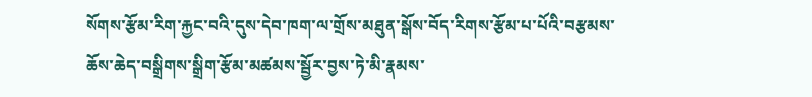སོགས་རྩོམ་རིག་རྐྱང་བའི་དུས་དེབ་ཁག་ལ་གྲོས་མཐུན་སྒོས་བོད་རིགས་རྩོམ་པ་པོའི་བརྩམས་ཆོས་ཆེད་བསྒྲིགས་སྒྲིག་རྩོམ་མཚམས་སྦྱོར་བྱས་ཏེ་མི་རྣམས་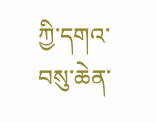ཀྱི་དགའ་བསུ་ཆེན་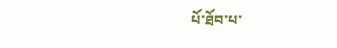པོ་ཐོབ་པ་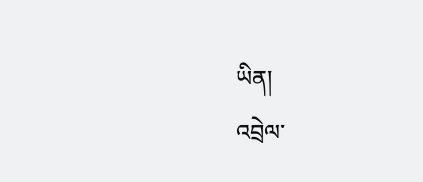ཡིན།
འབྲེལ་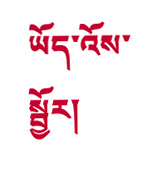ཡོད་འོས་སྦྱོར།